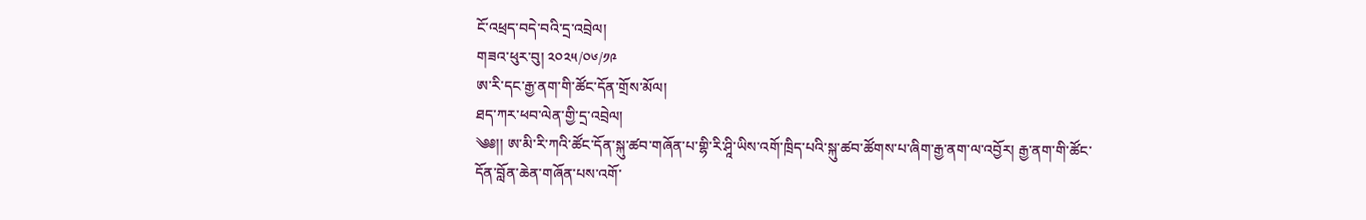ངོ་འཕྲད་བདེ་བའི་དྲ་འབྲེལ།
གཟའ་ཕུར་བུ། ༢༠༢༥/༠༦/༡༩
ཨ་རི་དང་རྒྱ་ནག་གི་ཚོང་དོན་གྲོས་མོལ།
ཐད་ཀར་ཕབ་ལེན་གྱི་དྲ་འབྲེལ།
༄༅།། ཨ་མི་རི་ཀའི་ཚོང་དོན་སྐུ་ཚབ་གཞོན་པ་གྷི་རི་ཤཱི་ཡིས་འགོ་ཁྲིད་པའི་སྐུ་ཚབ་ཚོགས་པ་ཞིག་རྒྱ་ནག་ལ་འབྱོར། རྒྱ་ནག་གི་ཚོང་དོན་བློན་ཆེན་གཞོན་པས་འགོ་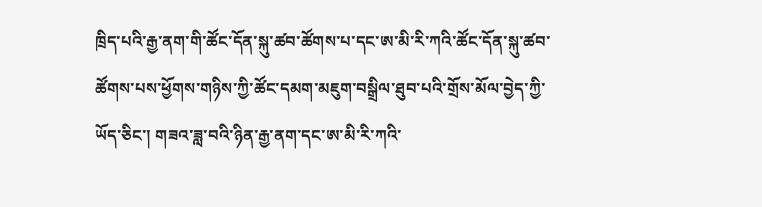ཁྲིད་པའི་རྒྱ་ནག་གི་ཚོང་དོན་སྐུ་ཚབ་ཚོགས་པ་དང་ཨ་མི་རི་ཀའི་ཚོང་དོན་སྐུ་ཚབ་ཚོགས་པས་ཕྱོགས་གཉིས་ཀྱི་ཚོང་དམག་མཇུག་བསྒྲིལ་ཐུབ་པའི་གྲོས་མོལ་བྱེད་ཀྱི་ཡོད་ཅིང་། གཟའ་ཟླ་བའི་ཉིན་རྒྱ་ནག་དང་ཨ་མི་རི་ཀའི་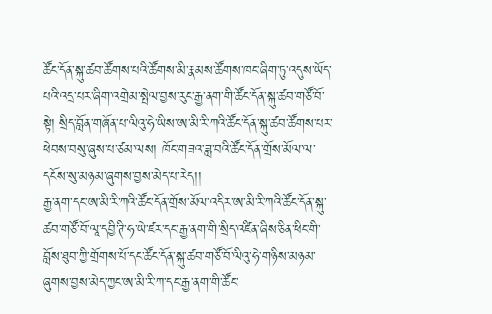ཚོང་དོན་སྐུ་ཚབ་ཚོགས་པའི་ཚོགས་མི་རྣམས་ཚོགས་ཁང་ཞིག་ཏུ་འདུས་ཡོད་པའི་འདྲ་པར་ཞིག་འགྲེམ་སྤེལ་བྱས་རུང་རྒྱ་ནག་གི་ཚོང་དོན་སྐུ་ཚབ་གཙོ་བོ་སྟེ། སྲིད་བློན་གཞོན་པ་ལིའུ་ཧེ་ཡིས་ཨ་མི་རི་ཀའི་ཚོང་དོན་སྐུ་ཚབ་ཚོགས་པར་ཕེབས་བསུ་ཞུས་པ་ཙམ་ལས། ཁོང་གཟའ་ཟླ་བའི་ཚོང་དོན་གྲོས་མོལ་ལ་དངོས་སུ་མཉམ་ཞུགས་བྱས་མེད་པ་རེད།།
རྒྱ་ནག་དང་ཨ་མི་རི་ཀའི་ཚོང་དོན་གྲོས་མོལ་འདིར་ཨ་མི་རི་ཀའི་ཚོང་དོན་སྐུ་ཚབ་གཙོ་བོ་ལཱ་དབྱི་ཊི་ཧ་ཡེ་ཛར་དང་རྒྱ་ནག་གི་སྲིད་འཛིན་ཞིས་ཅིན་ཕིང་གི་བློས་ཐུབ་ཀྱི་གྲོགས་པོ་དང་ཚོང་དོན་སྐུ་ཚབ་གཙོ་བོ་ལིའུ་ཧེ་གཉིས་མཉམ་ཞུགས་བྱས་མེད་ཀྱང་ཨ་མི་རི་ཀ་དང་རྒྱ་ནག་གི་ཚོང་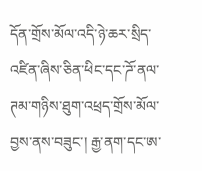དོན་གྲོས་མོལ་འདི་ཉེ་ཆར་སྲིད་འཛིན་ཞིས་ཅིན་ཕིང་དང་ཌོ་ནལ་ཊམ་གཉིས་ཐུག་འཕྲད་གྲོས་མོལ་བྱས་ནས་བཟུང་། རྒྱ་ནག་དང་ཨ་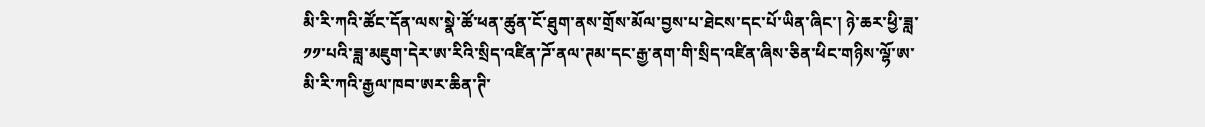མི་རི་ཀའི་ཚོང་དོན་ལས་སྣེ་ཚོ་ཕན་ཚུན་ངོ་ཐུག་ནས་གྲོས་མོལ་བྱས་པ་ཐེངས་དང་པོ་ཡིན་ཞིང་། ཉེ་ཆར་ཕྱི་ཟླ་༡༡་པའི་ཟླ་མཇུག་དེར་ཨ་རིའི་སྲིད་འཛིན་ཌོ་ནལ་ཊམ་དང་རྒྱ་ནག་གི་སྲིད་འཛིན་ཞིས་ཅིན་ཕིང་གཉིས་ལྷོ་ཨ་མི་རི་ཀའི་རྒྱལ་ཁབ་ཨར་ཆིན་ཊི་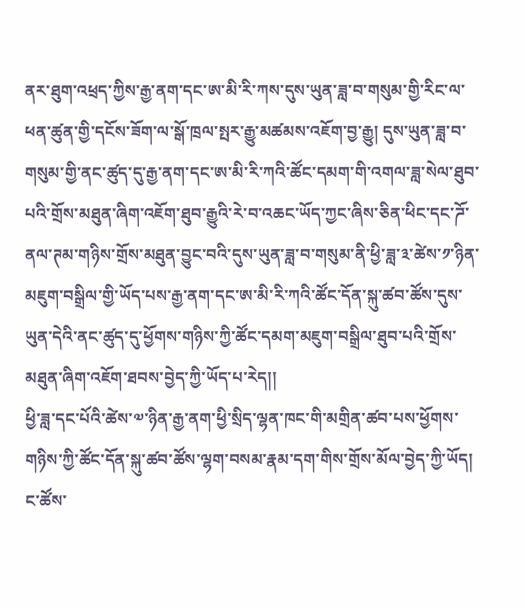ནར་ཐུག་འཕྲད་ཀྱིས་རྒྱ་ནག་དང་ཨ་མི་རི་ཀས་དུས་ཡུན་ཟླ་བ་གསུམ་གྱི་རིང་ལ་ཕན་ཚུན་གྱི་དངོས་ཟོག་ལ་སྒོ་ཁྲལ་སྤར་རྒྱུ་མཚམས་འཇོག་བྱ་རྒྱུ། དུས་ཡུན་ཟླ་བ་གསུམ་གྱི་ནང་ཚུད་དུ་རྒྱ་ནག་དང་ཨ་མི་རི་ཀའི་ཚོང་དམག་གི་འགལ་ཟླ་སེལ་ཐུབ་པའི་གྲོས་མཐུན་ཞིག་འཇོག་ཐུབ་རྒྱུའི་རེ་བ་འཆང་ཡོད་ཀྱང་ཞིས་ཅིན་ཕིང་དང་ཌོ་ནལ་ཊམ་གཉིས་གྲོས་མཐུན་བྱུང་བའི་དུས་ཡུན་ཟླ་བ་གསུམ་ནི་ཕྱི་ཟླ་༣་ཚེས་༡་ཉིན་མཇུག་བསྒྲིལ་གྱི་ཡོད་པས་རྒྱ་ནག་དང་ཨ་མི་རི་ཀའི་ཚོང་དོན་སྐུ་ཚབ་ཚོས་དུས་ཡུན་དེའི་ནང་ཚུད་དུ་ཕྱོགས་གཉིས་ཀྱི་ཚོང་དམག་མཇུག་བསྒྲིལ་ཐུབ་པའི་གྲོས་མཐུན་ཞིག་འཇོག་ཐབས་བྱེད་ཀྱི་ཡོད་པ་རེད།།
ཕྱི་ཟླ་དང་པོའི་ཚེས་༧་ཉིན་རྒྱ་ནག་ཕྱི་སྲིད་ལྷན་ཁང་གི་མགྲིན་ཚབ་པས་ཕྱོགས་གཉིས་ཀྱི་ཚོང་དོན་སྐུ་ཚབ་ཚོས་ལྷག་བསམ་རྣམ་དག་གིས་གྲོས་མོལ་བྱེད་ཀྱི་ཡོད། ང་ཚོས་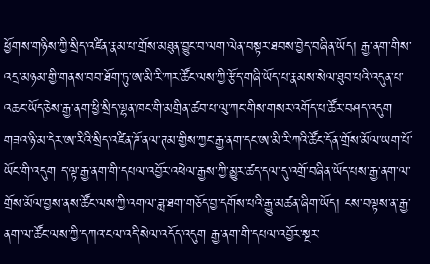ཕྱོགས་གཉིས་ཀྱི་སྲིད་འཛིན་རྣམ་པ་གྲོས་མཐུན་བྱུང་བ་ལག་ལེན་བསྟར་ཐབས་བྱེད་བཞིན་ཡོད། རྒྱ་ནག་གིས་འདྲ་མཉམ་གྱི་གནས་བབ་ཐོག་ཏུ་ཨ་མི་རི་ཀར་ཚོང་ལས་ཀྱི་རྩོད་གཞི་ཡོད་པ་རྣམས་སེལ་ཐུབ་པའི་འདུན་པ་འཆང་ཡོད་ཅེས་རྒྱ་ནག་ཕྱི་སྲིད་ལྷན་ཁང་གི་མགྲིན་ཚབ་པ་ལུ་ཀང་གིས་གསར་འགོད་པ་ཚོར་བཤད་འདུག གཟའ་ཉི་མ་དེར་ཨ་རིའི་སྲིད་འཛིན་ཌོ་ནལ་ཊམ་གྱིས་ཀྱང་རྒྱ་ནག་དང་ཨ་མི་རི་ཀའི་ཚོང་དོན་གྲོས་མོལ་ཡག་པོ་ཡོང་གི་འདུག ད་ལྟ་རྒྱ་ནག་གི་དཔལ་འབྱོར་འཕེལ་རྒྱས་ཀྱི་མྱུར་ཚད་དལ་དུ་འགྲོ་བཞིན་ཡོད་པས་རྒྱ་ནག་ལ་གྲོས་མོལ་བྱས་ནས་ཚོང་ལས་ཀྱི་འགལ་ཟླ་ཐག་གཅོད་བྱ་དགོས་པའི་རྒྱུ་མཚན་ཞིག་ཡོད། ངས་བལྟས་ན་རྒྱ་ནག་ལ་ཚོང་ལས་ཀྱི་དཀའ་ངལ་འདི་སེལ་འདོད་འདུག རྒྱ་ནག་གི་དཔལ་འབྱོར་སྔར་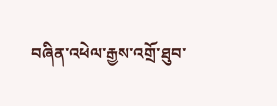བཞིན་འཕེལ་རྒྱས་འགྲོ་ཐུབ་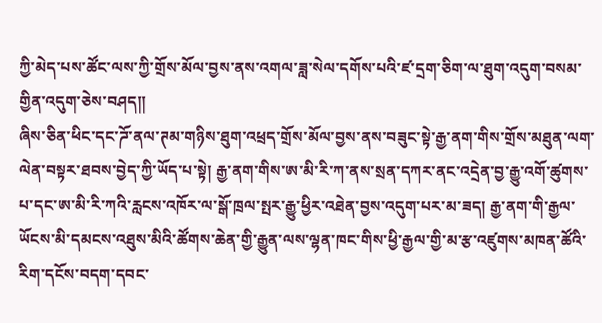ཀྱི་མེད་པས་ཚོང་ལས་ཀྱི་གྲོས་མོལ་བྱས་ནས་འགལ་ཟླ་སེལ་དགོས་པའི་ཛ་དྲག་ཅིག་ལ་ཐུག་འདུག་བསམ་གྱིན་འདུག་ཅེས་བཤད།།
ཞིས་ཅིན་ཕིང་དང་ཌོ་ནལ་ཊམ་གཉིས་ཐུག་འཕྲད་གྲོས་མོལ་བྱས་ནས་བཟུང་སྟེ་རྒྱ་ནག་གིས་གྲོས་མཐུན་ལག་ལེན་བསྟར་ཐབས་བྱེད་ཀྱི་ཡོད་པ་སྟེ། རྒྱ་ནག་གིས་ཨ་མི་རི་ཀ་ནས་སྲན་དཀར་ནང་འདྲེན་བྱ་རྒྱུ་འགོ་ཚུགས་པ་དང་ཨ་མི་རི་ཀའི་རླངས་འཁོར་ལ་སྒོ་ཁྲལ་སྤར་རྒྱུ་ཕྱིར་འཐེན་བྱས་འདུག་པར་མ་ཟད། རྒྱ་ནག་གི་རྒྱལ་ཡོངས་མི་དམངས་འཐུས་མིའི་ཚོགས་ཆེན་གྱི་རྒྱུན་ལས་ལྷན་ཁང་གིས་ཕྱི་རྒྱལ་གྱི་མ་རྩ་འཛུགས་མཁན་ཚོའི་རིག་དངོས་བདག་དབང་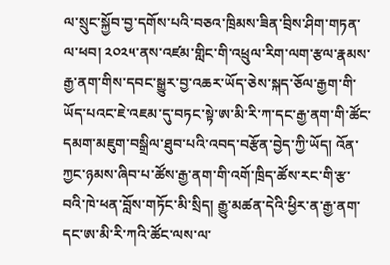ལ་སྲུང་སྐྱོབ་བྱ་དགོས་པའི་བཅའ་ཁྲིམས་ཟིན་བྲིས་ཤིག་གཏན་ལ་ཕབ། ༢༠༢༥་ནས་འཛམ་གླིང་གི་འཕྲུལ་རིག་ལག་རྩལ་རྣམས་རྒྱ་ནག་གིས་དབང་སྒྱུར་བྱ་འཆར་ཡོད་ཅེས་སྐད་ཅོལ་རྒྱག་གི་ཡོད་པའང་ཇེ་འཇམ་དུ་བཏང་སྟེ་ཨ་མི་རི་ཀ་དང་རྒྱ་ནག་གི་ཚོང་དམག་མཇུག་བསྒྲིལ་ཐུབ་པའི་འབད་བརྩོན་བྱེད་ཀྱི་ཡོད། འོན་ཀྱང་ཉམས་ཞིབ་པ་ཚོས་རྒྱ་ནག་གི་འགོ་ཁྲིད་ཚོས་རང་གི་རྩ་བའི་ཁེ་ཕན་བློས་གཏོང་མི་སྲིད། རྒྱུ་མཚན་དེའི་ཕྱིར་ན་རྒྱ་ནག་དང་ཨ་མི་རི་ཀའི་ཚོང་ལས་ལ་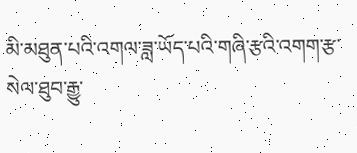མི་མཐུན་པའི་འགལ་ཟླ་ཡོད་པའི་གཞི་རྩའི་འགག་རྩ་སེལ་ཐུབ་རྒྱུ་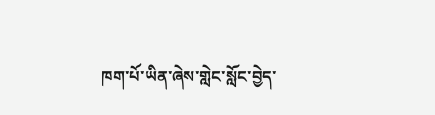ཁག་པོ་ཡིན་ཞེས་གླེང་སློང་བྱེད་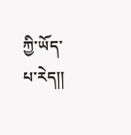ཀྱི་ཡོད་པ་རེད།།